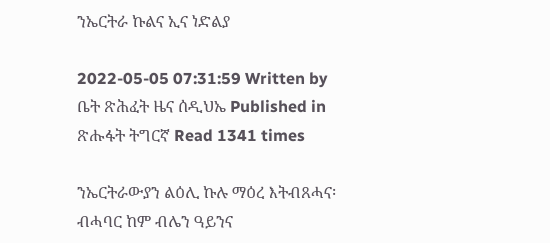ንኤርትራ ኩልና ኢና ነድልያ

2022-05-05 07:31:59 Written by  ቤት ጽሕፈት ዜና ሰዲህኤ Published in ጽሑፋት ትግርኛ Read 1341 times

ንኤርትራውያን ልዕሊ ኩሉ ማዕረ እትብጸሓና፡ ብሓባር ከም ብሌን ዓይንና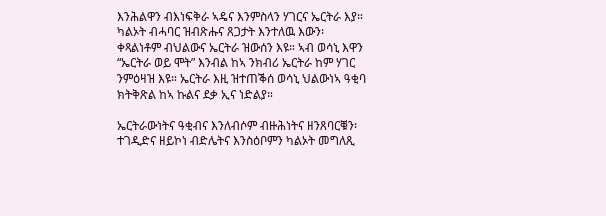እንሕልዋን ብእነፍቅራ ኣዴና እንምስላን ሃገርና ኤርትራ እያ። ካልኦት ብሓባር ዝብጽሑና ጸጋታት እንተለዉ እውን፡ ቀጻልነቶም ብህልውና ኤርትራ ዝውሰን እዩ። ኣብ ወሳኒ እዋን “ኤርትራ ወይ ሞት” እንብል ከኣ ንክብሪ ኤርትራ ከም ሃገር ንምዕዛዝ እዩ። ኤርትራ እዚ ዝተጠቕሰ ወሳኒ ህልውነኣ ዓቂባ ክትቅጽል ከኣ ኩልና ደቃ ኢና ነድልያ።

ኤርትራውነትና ዓቂብና እንለብሶም ብዙሕነትና ዘንጸባርቑን፡ ተገዲድና ዘይኮነ ብድሌትና እንስዕቦምን ካልኦት መግለጺ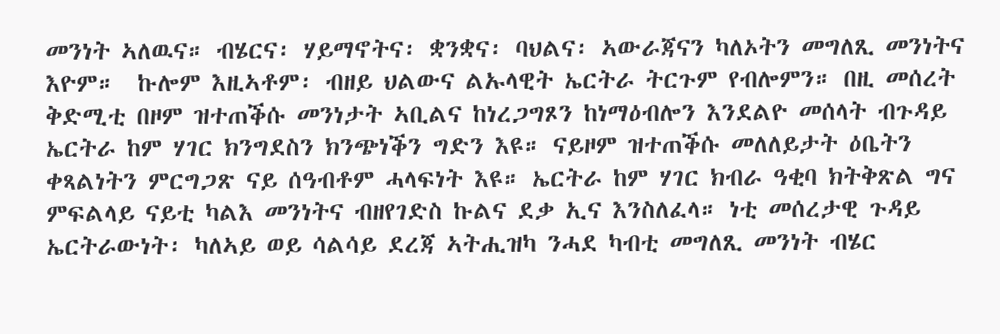መንነት ኣለዉና። ብሄርና፡ ሃይማኖትና፡ ቋንቋና፡ ባህልና፡ ኣውራጃናን ካለኦትን መግለጺ መንነትና እዮም።  ኩሎም እዚኣቶም፡ ብዘይ ህልውና ልኡላዊት ኤርትራ ትርጉም የብሎምን። በዚ መሰረት ቅድሚቲ በዞም ዝተጠቕሱ መንነታት ኣቢልና ከነረጋግጾን ከነማዕብሎን እንደልዮ መሰላት ብጉዳይ ኤርትራ ከም ሃገር ክንግደስን ክንጭነቕን ግድን እዩ። ናይዞም ዝተጠቕሱ መለለይታት ዕቤትን ቀጻልነትን ምርግጋጽ ናይ ሰዓብቶም ሓላፍነት እዩ። ኤርትራ ከም ሃገር ክብራ ዓቂባ ክትቅጽል ግና ምፍልላይ ናይቲ ካልእ መንነትና ብዘየገድስ ኩልና ደቃ ኢና እንስለፈላ። ነቲ መሰረታዊ ጉዳይ ኤርትራውነት፡ ካለኣይ ወይ ሳልሳይ ደረጃ ኣትሒዝካ ንሓደ ካብቲ መግለጺ መንነት ብሄር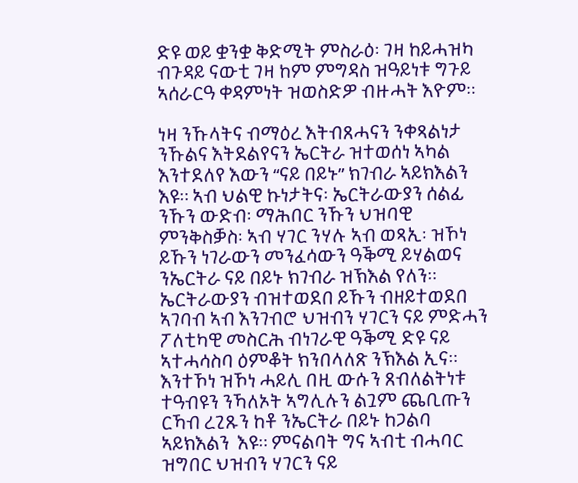ድዩ ወይ ቋንቋ ቅድሚት ምስራዕ፡ ገዛ ከይሓዝካ ብጉዳይ ናውቲ ገዛ ከም ምግዳስ ዝዓይነቱ ግጉይ ኣሰራርዓ ቀዳምነት ዝወስድዎ ብዙሓት እዮም።

ነዛ ንኹላትና ብማዕረ እትብጸሓናን ንቀጻልነታ ንኹልና እትደልየናን ኤርትራ ዝተወሰነ ኣካል እንተደለየ እውን “ናይ በይኑ” ክገብራ ኣይክእልን እዩ። ኣብ ህልዊ ኩነታትና፡ ኤርትራውያን ሰልፊ ንኹን ውድብ፡ ማሕበር ንኹን ህዝባዊ ምንቅስቓስ፡ ኣብ ሃገር ንሃሉ ኣብ ወጻኢ፡ ዝኾነ ይኹን ነገራውን መንፈሳውን ዓቕሚ ይሃልወና ንኤርትራ ናይ በይኑ ክገብራ ዝኽእል የለን። ኤርትራውያን ብዝተወደበ ይኹን ብዘይተወደበ ኣገባብ ኣብ እንገብሮ ህዝብን ሃገርን ናይ ምድሓን ፖለቲካዊ መስርሕ ብነገራዊ ዓቕሚ ድዩ ናይ ኣተሓሳስባ ዕምቆት ክንበላለጽ ንኽእል ኢና። እንተኾነ ዝኾነ ሓይሊ በዚ ውሱን ጸብለልትነቱ ተዓብዩን ንኻለኦት ኣግሊሉን ልጓም ጨቢጡን ርኻብ ረጊጹን ከቶ ንኤርትራ በይኑ ከጋልባ ኣይክእልን  እዩ። ምናልባት ግና ኣብቲ ብሓባር ዝግበር ህዝብን ሃገርን ናይ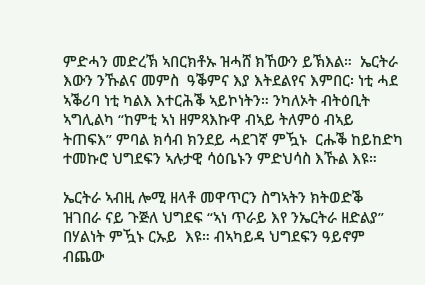ምድሓን መድረኽ ኣበርክቶኡ ዝሓሸ ክኸውን ይኽእል።  ኤርትራ እውን ንኹልና መምስ  ዓቕምና እያ እትደልየና እምበር፡ ነቲ ሓደ ኣቕሪባ ነቲ ካልእ እተርሕቕ ኣይኮነትን። ንካለኦት ብትዕቢት ኣግሊልካ “ከምቲ ኣነ ዘምጻእኩዋ ብኣይ ትለምዕ ብኣይ ትጠፍእ” ምባል ክሳብ ክንደይ ሓደገኛ ምዃኑ  ርሑቕ ከይከድካ ተመኩሮ ህግደፍን ኣሉታዊ ሳዕቤኑን ምድህሳስ እኹል እዩ።

ኤርትራ ኣብዚ ሎሚ ዘላቶ መዋጥርን ስግኣትን ክትወድቕ ዝገበራ ናይ ጉጅለ ህግደፍ “ኣነ ጥራይ እየ ንኤርትራ ዘድልያ” በሃልነት ምዃኑ ርኡይ  እዩ። ብኣካይዳ ህግደፍን ዓይኖም ብጨው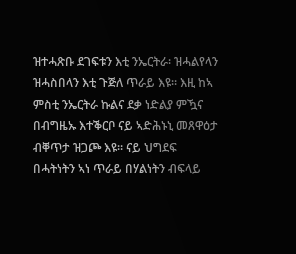ዝተሓጽቡ ደገፍቱን እቲ ንኤርትራ፡ ዝሓልየላን ዝሓስበላን እቲ ጉጅለ ጥራይ እዩ። እዚ ከኣ ምስቲ ንኤርትራ ኩልና ደቃ ነድልያ ምዃና በብግዜኡ እተቕርቦ ናይ ኣድሕኑኒ መጸዋዕታ ብቐጥታ ዝጋጮ እዩ። ናይ ህግደፍ በሓትነትን ኣነ ጥራይ በሃልነትን ብፍላይ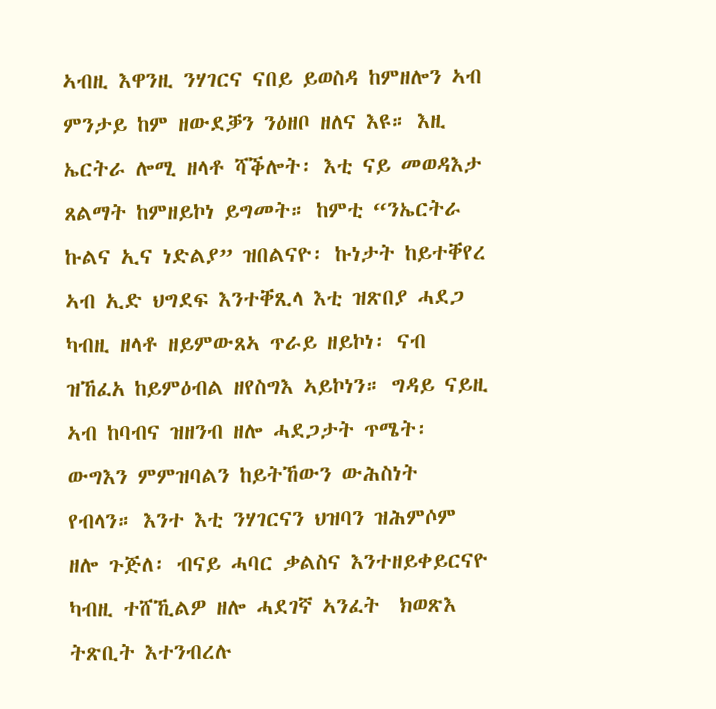ኣብዚ እዋንዚ ንሃገርና ናበይ ይወስዳ ከምዘሎን ኣብ ምንታይ ከም ዘውደቓን ንዕዘቦ ዘለና እዩ። እዚ ኤርትራ ሎሚ ዘላቶ ሻቕሎት፡ እቲ ናይ መወዳእታ ጸልማት ከምዘይኮነ ይግመት። ከምቲ “ንኤርትራ ኩልና ኢና ነድልያ” ዝበልናዮ፡ ኩነታት ከይተቐየረ ኣብ ኢድ ህግደፍ እንተቐጺላ እቲ ዝጽበያ ሓደጋ ካብዚ ዘላቶ ዘይምውጸኣ ጥራይ ዘይኮነ፡ ናብ ዝኸፈአ ከይምዕብል ዘየስግእ ኣይኮነን። ግዳይ ናይዚ ኣብ ከባብና ዝዘንብ ዘሎ ሓደጋታት ጥሜት፡ ውግእን ምምዝባልን ከይትኸውን ውሕስነት የብላን። እንተ እቲ ንሃገርናን ህዝባን ዝሕምሶም ዘሎ ጉጅለ፡ ብናይ ሓባር ቃልስና እንተዘይቀይርናዮ ካብዚ ተሸኺልዎ ዘሎ ሓደገኛ ኣንፈት  ክወጽእ ትጽቢት እተንብረሉ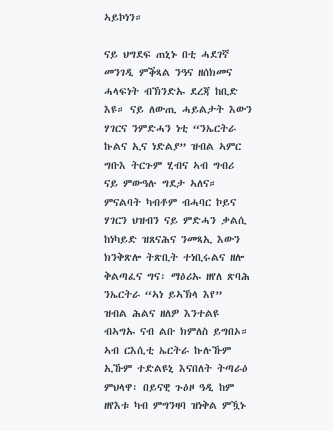ኣይኮነን።

ናይ ህግደፍ ጠኒኑ በቲ ሓደገኛ መንገዲ ምቕጻል ንዓና ዘሰክመና ሓላፍነት ብኽንድኡ ደረጃ ከቢድ እዩ። ናይ ለውጢ ሓይልታት እውን ሃገርና ንምድሓን ነቲ “ንኤርትራ ኩልና ኢና ነድልያ” ዝብል ኣምር ግቡእ ትርጉም ሂብና ኣብ ግብሪ ናይ ምውዓሉ ግደታ ኣለና። ምናልባት ካብቶም ብሓባር ኮይና ሃገርን ህዝብን ናይ ምድሓን ቃልሲ ከነካይድ ዝጸናሕና ንመጻኢ እውን ክንቅጽሎ ትጽቢት ተነቢሩልና ዘሎ ቅልጣፈና ግና፡ ማዕሪኡ ዘየለ ጽባሕ ንኤርትራ “ኣነ ይኣኽላ እየ”  ዝብል ሕልና ዘለዎ እንተልዩ ብኣግኡ ናብ ልቡ ክምለስ ይግበኦ። ኣብ ርእሲቲ ኤርትራ ኩሉኹም ኢኹም ተድልዩኒ እናበለት ትጣራዕ ምህላዋ፡ በይናዊ ጉዕዞ ዓዲ ከም ዘየእቱ ካብ ምግንዛባ ዝነቅል ምዃኑ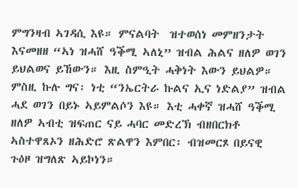ምግንዛብ ኣገዳሲ እዩ። ምናልባት  ዝተወሰነ መምዘንታት እናመዘዘ “ኣነ ዝሓሸ ዓቕሚ ኣለኒ” ዝብል ሕልና ዘለዎ ወገን ይህልወና ይኸውን። እዚ ስምዒት ሓቅነት እውን ይህልዎ። ምስዚ ኩሉ ግና፡ ነቲ “ንኤርትራ ኩልና ኢና ነድልያ” ዝብል ሓደ ወገን በይኑ ኣይምልሶን እዩ። እቲ ሓቀኛ ዝሓሸ ዓቕሚ ዘለዎ ኣብቲ ዝፍጠር ናይ ሓባር መድረኽ ብዘበርክቶ ኣስተዋጸኦን ዘሕድሮ ጽልዋን እምበር፡ ብዝመርጾ በይናዊ ጉዕዞ ዝግለጽ ኣይኮነን።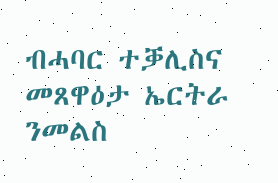ብሓባር ተቓሊስና መጸዋዕታ ኤርትራ ንመልስ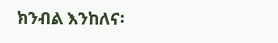ክንብል እንከለና፡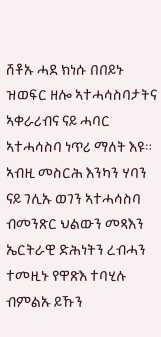ሸቶኡ ሓደ ክነሱ በበይኑ ዝወፍር ዘሎ ኣተሓሳስባታትና ኣቀራሪብና ናይ ሓባር ኣተሓሳስባ ነጥሪ ማለት እዩ። ኣብዚ መስርሕ እንካን ሃባን ናይ ገሊኡ ወገን ኣተሓሳስባ ብመንጽር ህልውን መጻእን ኤርትራዊ ድሕነትን ረብሓን ተመዚኑ የዋጽእ ተባሂሉ ብምልኡ ይኹን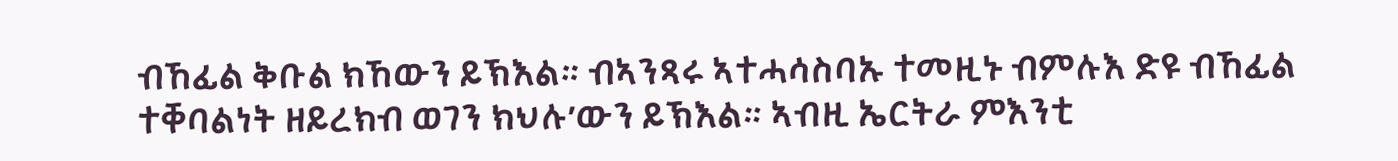ብኸፊል ቅቡል ክኸውን ይኽእል። ብኣንጻሩ ኣተሓሳስባኡ ተመዚኑ ብምሉእ ድዩ ብኸፊል ተቐባልነት ዘይረክብ ወገን ክህሉ’ውን ይኽእል። ኣብዚ ኤርትራ ምእንቲ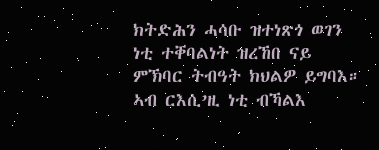ክትድሕን ሓሳቡ ዝተነጽጎ ወገን ነቲ ተቐባልነት ዝረኸበ ናይ ምኽባር ትብዓት ክህልዎ ይግባእ። ኣብ ርእሲ’ዚ ነቲ ብኻልእ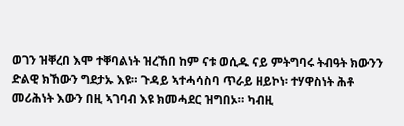ወገን ዝቐረበ እሞ ተቐባልነት ዝረኸበ ከም ናቱ ወሲዱ ናይ ምትግባሩ ትብዓት ክውንን ድልዊ ክኸውን ግደታኡ እዩ። ጉዳይ ኣተሓሳስባ ጥራይ ዘይኮነ፡ ተሃዋስነት ሕቶ መሪሕነት እውን በዚ ኣገባብ እዩ ክመሓደር ዝግበኦ። ካብዚ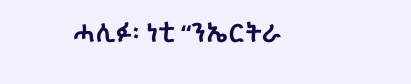ሓሊፉ፡ ነቲ “ንኤርትራ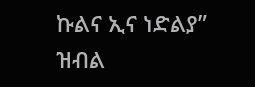ኩልና ኢና ነድልያ”  ዝብል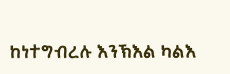ከነተግብረሉ እንኽእል ካልእ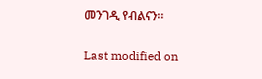መንገዲ የብልናን።

Last modified on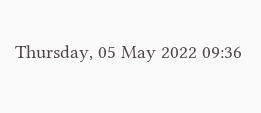Thursday, 05 May 2022 09:36